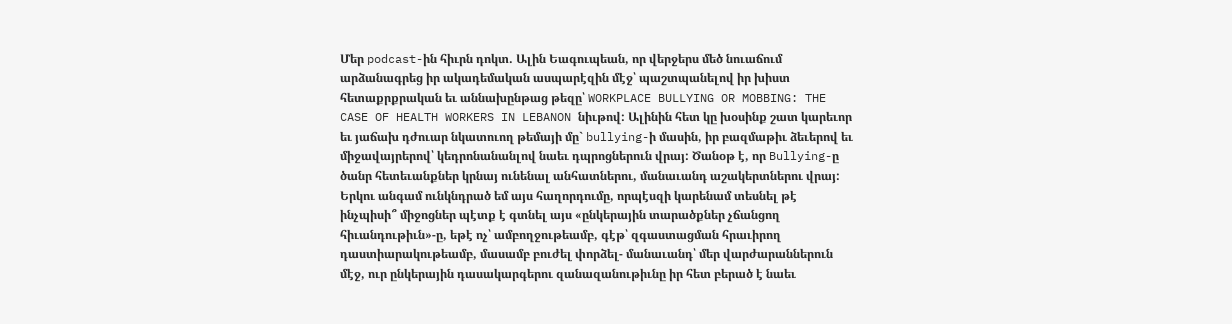Մեր podcast-ին հիւրն դոկտ. Ալին Եագուպեան, որ վերջերս մեծ նուաճում արձանագրեց իր ակադեմական ասպարէզին մէջ՝ պաշտպանելով իր խիստ հետաքրքրական եւ աննախընթաց թեզը՝ WORKPLACE BULLYING OR MOBBING: THE CASE OF HEALTH WORKERS IN LEBANON նիւթով: Ալինին հետ կը խօսինք շատ կարեւոր եւ յաճախ դժուար նկատուող թեմայի մը` bullying-ի մասին, իր բազմաթիւ ձեւերով եւ միջավայրերով՝ կեդրոնանանլով նաեւ դպրոցներուն վրայ: Ծանօթ է, որ Bullying-ը ծանր հետեւանքներ կրնայ ունենալ անհատներու, մանաւանդ աշակերտներու վրայ:
Երկու անգամ ունկնդրած եմ այս հաղորդումը, որպէսզի կարենամ տեսնել թէ ինչպիսի՞ միջոցներ պէտք է գտնել այս «ընկերային տարածքներ չճանցող հիւանդութիւն»-ը, եթէ ոչ՝ ամբողջութեամբ, գէթ՝ զգաստացման հրաւիրող դաստիարակութեամբ, մասամբ բուժել փորձել- մանաւանդ՝ մեր վարժարաններուն մէջ, ուր ընկերային դասակարգերու զանազանութիւնը իր հետ բերած է նաեւ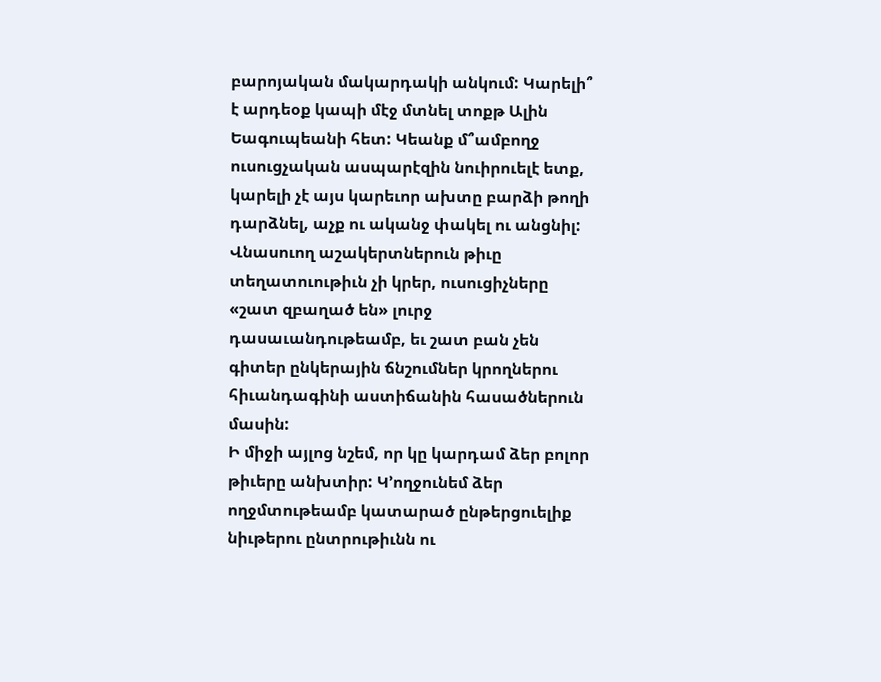բարոյական մակարդակի անկում: Կարելի՞ է արդեօք կապի մէջ մտնել տոքթ Ալին Եագուպեանի հետ: Կեանք մ՞ամբողջ ուսուցչական ասպարէզին նուիրուելէ ետք, կարելի չէ այս կարեւոր ախտը բարձի թողի դարձնել, աչք ու ականջ փակել ու անցնիլ: Վնասուող աշակերտներուն թիւը տեղատուութիւն չի կրեր, ուսուցիչները «շատ զբաղած են» լուրջ դասաւանդութեամբ, եւ շատ բան չեն գիտեր ընկերային ճնշումներ կրողներու հիւանդագինի աստիճանին հասածներուն մասին:
Ի միջի այլոց նշեմ, որ կը կարդամ ձեր բոլոր թիւերը անխտիր: Կ’ողջունեմ ձեր ողջմտութեամբ կատարած ընթերցուելիք նիւթերու ընտրութիւնն ու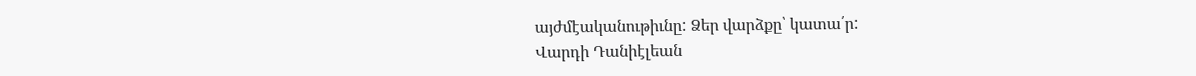այժմէականութիւնը: Ձեր վարձքը՝ կատա՛ր:
Վարդի Դանիէլեան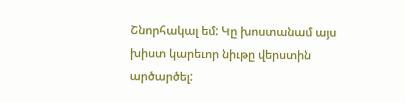Շնորհակալ եմ: Կը խոստանամ այս խիստ կարեւոր նիւթը վերստին արծարծել: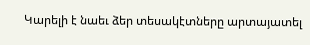Կարելի է նաեւ ձեր տեսակէտները արտայատել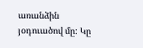առանձին յօդուածով մը: Կը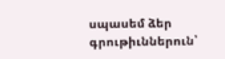սպասեմ ձեր գրութիւններուն՝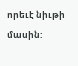որեւէ նիւթի մասին: